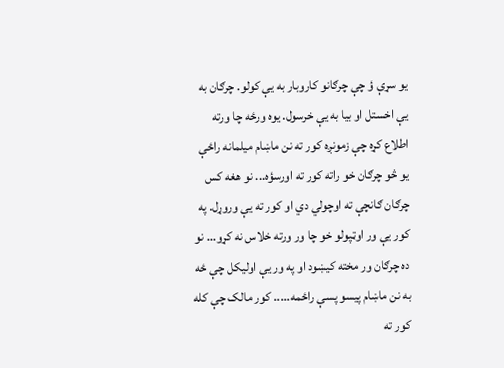يو سړې ؤ چې چرګانو کاروبار به يې کولو. چرګان به يې اخستل او بيا به يې خرسول. يوه ورځه چا ورته اطلاع کړه چې زمونږه کور ته نن ماښام ميلمانه راځې يو څو چرګان خو راته کور ته اورسؤه... نو هغه کس چرګان ګانچې ته اوچولي دي او کور ته يې وروړل. په کور يې ور اوټپولو خو چا ور ورته خلاس نه کړو... نو ده چرګان ور مخته کيښود او په ور يې اوليکل چې ځه به نن ماښام پيسو پسې راځمه..... کور مالک چې کله کور ته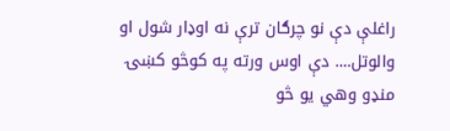راغلې دې نو چرګان ترې نه اوډار شول او والوتل.... دې اوس ورته په کوڅو کښۍ منډو وهي يو څو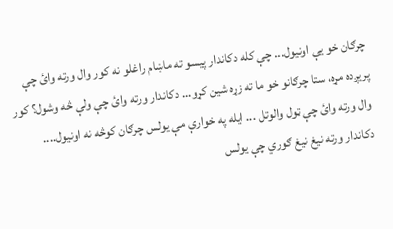چرګان خو يې اونيول... چې کله دکاندار پيسو ته ماښام راغلو نه کور وال ورته وائ چې پريږده مړه، ستا چرګانو خو ما ته زړه شين کړو... دکاندار ورته وائ چې ولې څه وشول؟ کور وال ورته وائ چې ټول والوتل ... ايله په خوارې مې يولس چرګان کوڅه نه اونيول.... دکاندار ورته نيغ نيغ ګوري چې يولس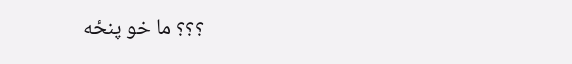؟؟؟ ما خو پنځه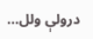درولې ولل...